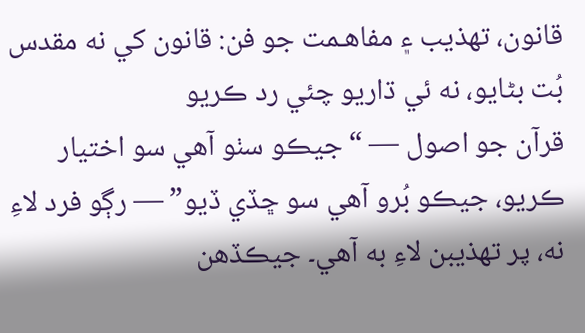قانون، تھذيب ۽ مفاهـمت جو فن: قانون کي نه مقدس بُت بڻايو، نه ئي ڌاريو چئي رد ڪريو
قرآن جو اصول — “جيڪو سٺو آهي سو اختيار ڪريو، جيڪو بُرو آهي سو ڇڏي ڏيو” — رڳو فرد لاءِ نه، پر تهذيبن لاءِ به آهي۔ جيڪڏهن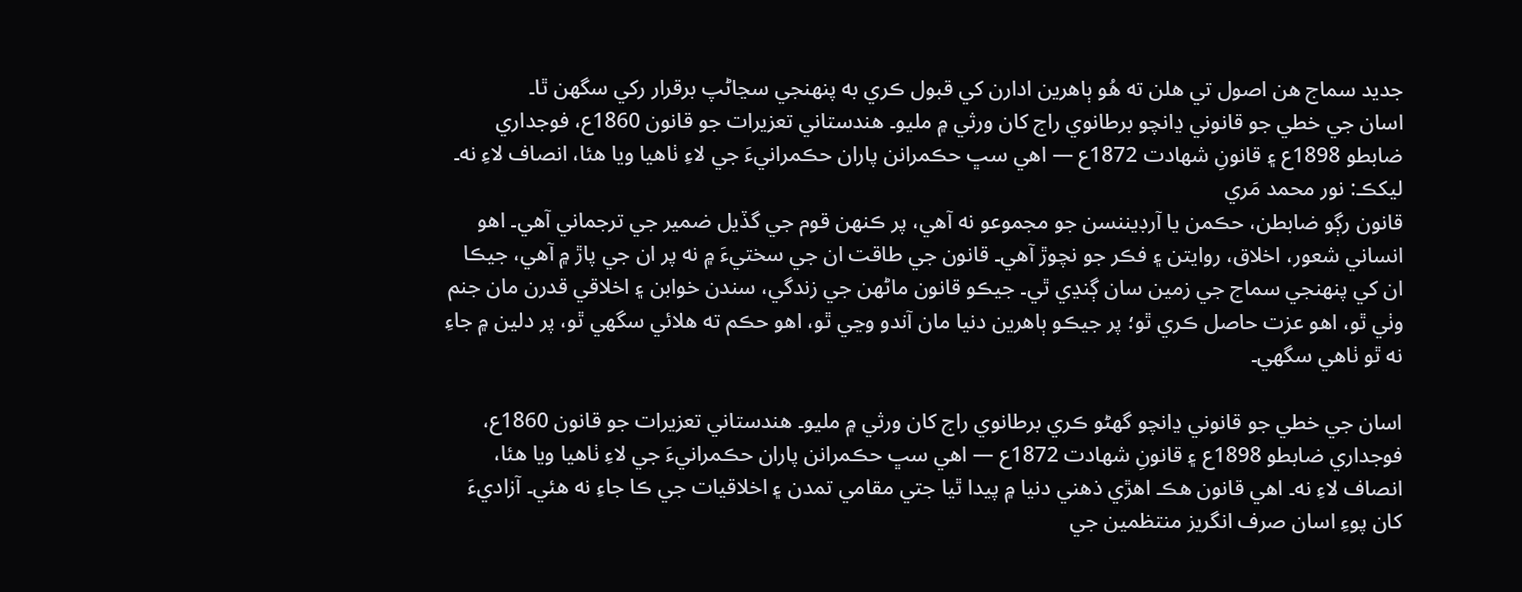جديد سماج هن اصول تي هلن ته هُو ٻاهرين ادارن کي قبول ڪري به پنهنجي سڃاڻپ برقرار رکي سگهن ٿا۔
اسان جي خطي جو قانوني ڍانچو برطانوي راج کان ورثي ۾ مليو۔ هندستاني تعزيرات جو قانون 1860ع، فوجداري ضابطو 1898ع ۽ قانونِ شهادت 1872ع — اهي سڀ حڪمرانن پاران حڪمرانيءَ جي لاءِ ٺاهيا ويا هئا، انصاف لاءِ نه۔
ليکڪ: نور محمد مَري
قانون رڳو ضابطن، حڪمن يا آرڊيننسن جو مجموعو نه آهي، پر ڪنهن قوم جي گڏيل ضمير جي ترجماني آهي۔ اهو انساني شعور، اخلاق، روايتن ۽ فڪر جو نچوڙ آهي۔ قانون جي طاقت ان جي سختيءَ ۾ نه پر ان جي پاڙ ۾ آهي، جيڪا ان کي پنهنجي سماج جي زمين سان ڳنڍي ٿي۔ جيڪو قانون ماڻهن جي زندگي، سندن خوابن ۽ اخلاقي قدرن مان جنم وٺي ٿو، اهو عزت حاصل ڪري ٿو؛ پر جيڪو ٻاهرين دنيا مان آندو وڃي ٿو، اهو حڪم ته هلائي سگهي ٿو، پر دلين ۾ جاءِ نه ٿو ٺاهي سگهي۔

اسان جي خطي جو قانوني ڍانچو گهڻو ڪري برطانوي راج کان ورثي ۾ مليو۔ هندستاني تعزيرات جو قانون 1860ع، فوجداري ضابطو 1898ع ۽ قانونِ شهادت 1872ع — اهي سڀ حڪمرانن پاران حڪمرانيءَ جي لاءِ ٺاهيا ويا هئا، انصاف لاءِ نه۔ اهي قانون هڪ اهڙي ذهني دنيا ۾ پيدا ٿيا جتي مقامي تمدن ۽ اخلاقيات جي ڪا جاءِ نه هئي۔ آزاديءَ کان پوءِ اسان صرف انگريز منتظمين جي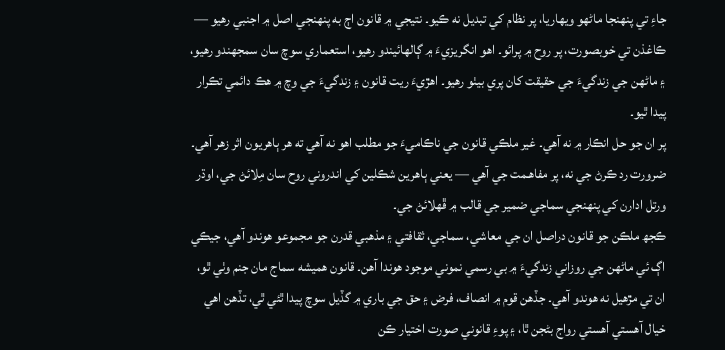جاءِ تي پنهنجا ماڻهو ويهاريا، پر نظام کي تبديل نه ڪيو۔ نتيجي ۾ قانون اڄ به پنهنجي اصل ۾ اجنبي رهيو — ڪاغذن تي خوبصورت، پر روح ۾ پرائو۔ اهو انگريزيءَ ۾ ڳالهائيندو رهيو، استعماري سوچ سان سمجهندو رهيو، ۽ ماڻهن جي زندگيءَ جي حقيقت کان پري بيٺو رهيو۔ اهڙيءَ ريت قانون ۽ زندگيءَ جي وچ ۾ هڪ دائمي تڪرار پيدا ٿيو۔
پر ان جو حل انڪار ۾ نه آهي۔ غير ملڪي قانون جي ناڪاميءَ جو مطلب اهو نه آهي ته هر ٻاهريون اثر زهر آهي۔ ضرورت رد ڪرڻ جي نه، پر مفاهـمت جي آهي — يعني ٻاهرين شڪلين کي اندروني روح سان مِلائڻ جي، اوڌر ورتل ادارن کي پنهنجي سماجي ضمير جي قالب ۾ ڦهلائڻ جي۔
ڪجھ ملڪن جو قانون دراصل ان جي معاشي، سماجي، ثقافتي ۽ مذهبي قدرن جو مجموعو هوندو آهي، جيڪي اڳ ئي ماڻهن جي روزاني زندگيءَ ۾ بي رسمي نموني موجود هوندا آهن۔ قانون هميشه سماج مان جنم وٺي ٿو، ان تي مڙهيل نه هوندو آهي۔ جڏهن قوم ۾ انصاف، فرض ۽ حق جي باري ۾ گڏيل سوچ پيدا ٿئي ٿي، تڏهن اهي خيال آهستي آهستي رواج بڻجن ٿا، ۽ پوءِ قانوني صورت اختيار ڪن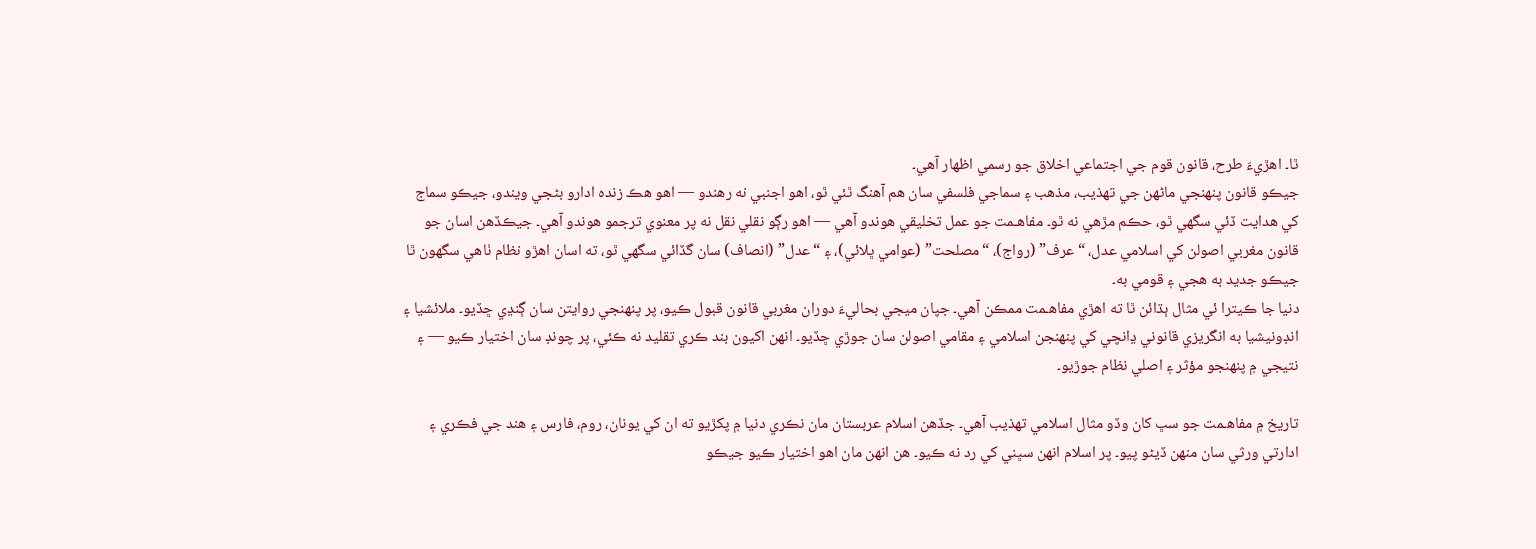ٿا۔ اهڙيءَ طرح، قانون قوم جي اجتماعي اخلاق جو رسمي اظهار آهي۔
جيڪو قانون پنھنجي ماڻھن جي تھذيب، مذهب ۽ سماجي فلسفي سان هم آهنگ ٿئي ٿو، اهو اجنبي نه رهندو — اهو هڪ زنده ادارو بڻجي ويندو، جيڪو سماج کي هدايت ڏئي سگهي ٿو، حڪم مڙهي نه ٿو۔ مفاهـمت جو عمل تخليقي هوندو آهي — اهو رڳو نقلي نقل نه پر معنوي ترجمو هوندو آهي۔ جيڪڏهن اسان جو قانون مغربي اصولن کي اسلامي عدل، “عرف” (رواج)، “مصلحت” (عوامي ڀلائي)، ۽ “عدل” (انصاف) سان گڏائي سگھي ٿو، ته اسان اهڙو نظام ٺاهي سگهون ٿا جيڪو جديد به هجي ۽ قومي به۔
دنيا جا ڪيترا ئي مثال ٻڌائن ٿا ته اهڙي مفاهـمت ممڪن آهي۔ جپان ميجي بحاليءَ دوران مغربي قانون قبول ڪيو، پر پنهنجي روايتن سان ڳنڍي ڇڏيو۔ ملائشيا ۽ انڊونيشيا به انگريزي قانوني ڍانچي کي پنهنجن اسلامي ۽ مقامي اصولن سان جوڙي ڇڏيو۔ انهن اکيون بند ڪري تقليد نه ڪئي، پر چونڊ سان اختيار ڪيو — ۽ نتيجي ۾ پنهنجو مؤثر ۽ اصلي نظام جوڙيو۔

تاريخ ۾ مفاهـمت جو سڀ کان وڏو مثال اسلامي تهذيب آهي۔ جڏهن اسلام عربستان مان نڪري دنيا ۾ پکڙيو ته ان کي يونان، روم، فارس ۽ هند جي فڪري ۽ ادارتي ورثي سان منهن ڏيڻو پيو۔ پر اسلام انهن سڀني کي رد نه ڪيو۔ هن انھن مان اهو اختيار ڪيو جيڪو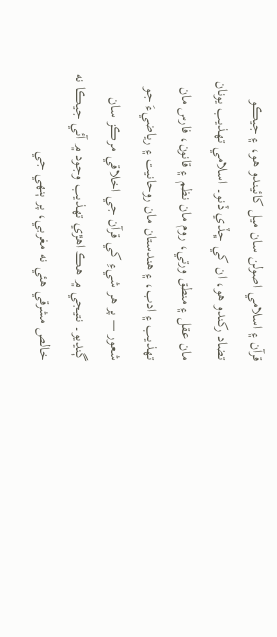قرآن ۽ اسلامي اصولن سان ميل کائيندو هو، ۽ جيڪو تضاد رکندو هو، ان کي ڇڏي ڏنو۔ اسلامي تھذيب يونان مان عقل ۽ منطق ورتي، روم مان نظم ۽ قانون، فارس مان تهذيب ۽ ادب، ۽ هندستان مان روحانيت ۽ رياضيءَ جو شعور — پر هر شيءِ کي قرآن جي اخلاقي مرڪز سان ڳنڍيو۔ نتيجي ۾ هڪ اهڙي تهذيب وجود ۾ آئي جيڪا نه خالص مشرقي هئي نه مغربي، پر ٻنهي جي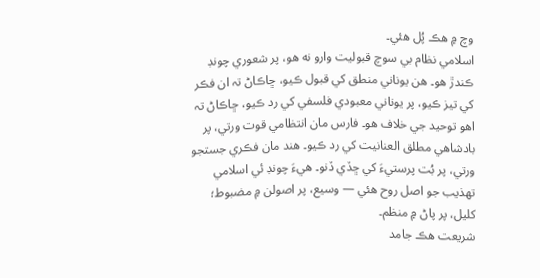وچ ۾ هڪ پُل هئي۔
اسلامي نظام بي سوچ قبوليت وارو نه هو، پر شعوري چونڊ ڪندڙ هو۔ هن يوناني منطق کي قبول ڪيو، ڇاڪاڻ تہ ان فڪر کي تيز ڪيو، پر يوناني معبودي فلسفي کي رد ڪيو، ڇاڪاڻ تہ اهو توحيد جي خلاف هو۔ فارس مان انتظامي قوت ورتي، پر بادشاهي مطلق العنانيت کي رد ڪيو۔ هند مان فڪري جستجو ورتي، پر بُت پرستيءَ کي ڇڏي ڏنو۔ هيءَ چونڊ ئي اسلامي تهذيب جو اصل روح هئي — وسيع، پر اصولن ۾ مضبوط؛ کليل، پر پاڻ ۾ منظم۔
شريعت هڪ جامد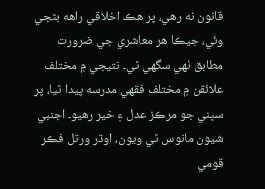قانون نه رهي، پر هڪ اخلاقي راهه بڻجي وئي، جيڪا هر معاشري جي ضرورت مطابق ٺھي سگھي ٿي۔ نتيجي ۾ مختلف علائقن ۾ مختلف فقھي مدرسه پيدا ٿيا، پر سڀني جو مرڪز عدل ۽ خير رهيو۔ اجنبي شيون مانوس ٿي ويون، اوڌر ورتل فڪر قومي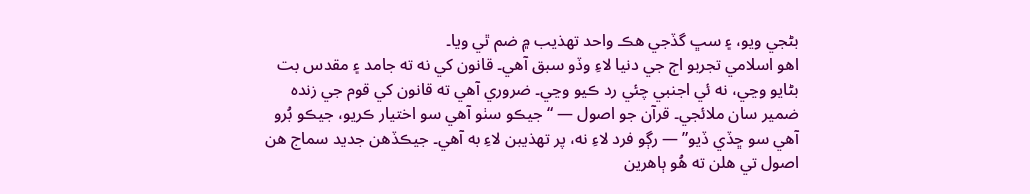بڻجي ويو، ۽ سڀ گڏجي هڪ واحد تھذيب ۾ ضم ٿي ويا۔
اهو اسلامي تجربو اڄ جي دنيا لاءِ وڏو سبق آهي۔ قانون کي نه ته جامد ۽ مقدس بت بڻايو وڃي، نه ئي اجنبي چئي رد ڪيو وڃي۔ ضروري آهي ته قانون کي قوم جي زنده ضمير سان ملائجي۔ قرآن جو اصول — “جيڪو سٺو آهي سو اختيار ڪريو، جيڪو بُرو آهي سو ڇڏي ڏيو” — رڳو فرد لاءِ نه، پر تهذيبن لاءِ به آهي۔ جيڪڏهن جديد سماج هن اصول تي هلن ته هُو ٻاهرين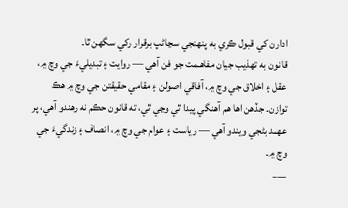ادارن کي قبول ڪري به پنهنجي سڃاڻپ برقرار رکي سگهن ٿا۔
قانون به تھذيب جيان مفاهـمت جو فن آهي — روايت ۽ تبديليءَ جي وچ ۾، عقل ۽ اخلاق جي وچ ۾، آفاقي اصولن ۽ مقامي حقيقتن جي وچ ۾ هڪ توازن۔ جڏهن اها هم آهنگي پيدا ٿي وڃي ٿي، ته قانون حڪم نه رهندو آهي، پر عھــد بڻجي ويندو آهي — رياست ۽ عوام جي وچ ۾، انصاف ۽ زندگيءَ جي وچ ۾۔
___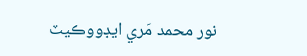نور محمد مَري ايڊووڪيٽ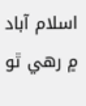اسلام آباد ۾ رھي ٿو